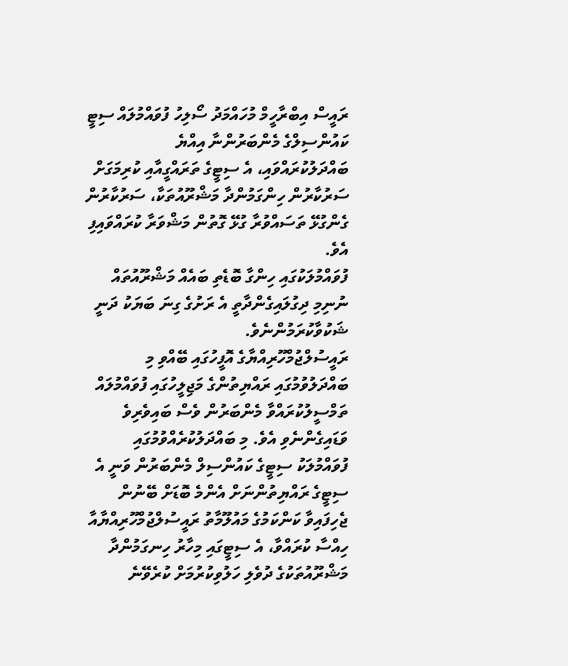ރައީސް އިބްރާހީމް މުހައްމަދު ސޯލިހު ފުވައްމުލައް ސިޓީ ކައުންސިލްގެ މެންބަރުންނާ އިއްޔެ ބައްދަލުކުރައްވައި، އެ ސިޓީގެ ތަރައްގީއާއި ކުރިމަގަށް ސަރުކާރުން ހިންގަމުންދާ މަޝްރޫއުތަކާ، ސަރުކާރުން ގެންގުޅޭ ތަސައްވުރާ ގުޅޭ ގޮތުން މަޝްވަރާ ކުރައްވައިފި އެވެ.
ފުވައްމުލަކުގައި ހިންގާ ބޮޑެތި ބައެއް މަޝްރޫއުތައް ނުނިމި ދިގުލައިގެންދާތީ އެ ރަށުގެ ގިނަ ބަޔަކު ދަނީ ޝަކުވާކުރަމުންނެވެ.
ރައީސުލްޖުމްހޫރިއްޔާގެ އޮފީހުގައި ބޭއްވި މި ބައްދަލުވުމުގައި ރައްޔިތުންގެ މަޖިލީހުގައި ފުވައްމުލައް ތަމްސީލުކުރައްވާ މެންބަރުން ވެސް ބައިވެރިވެ ވަޑައިގެންނެވި އެވެ. މި ބައްދަލުކުރެއްވުމުގައި ފުވައްމުލަކު ސިޓީގެ ކައުންސިލް މެންބަރުން ވަނީ އެ ސިޓީގެ ރައްޔިތުންނަށް އެންމެ ބޮޑަށް ބޭނުން ޖެހިފައިވާ ކަންކަމުގެ މައުލޫމާތު ރައީސުލްޖުމްހޫރިއްޔާއާ ހިއްސާ ކުރައްވާ، އެ ސިޓީގައި މިހާރު ހިނގަމުންދާ މަޝްރޫއުތަކުގެ ދުވެލި ހަލުވިކުރުމަށް ކުރެވޭނެ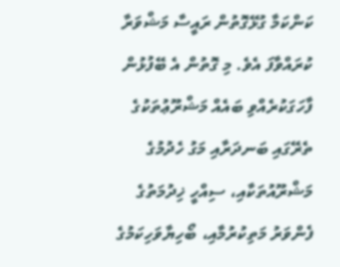ކަންކަމާ ގުޅޭގޮތުން ރައީސާ މަޝްވަރާ ކުރައްވާފަ އެވެ. މި ގޮތުން އެ ބޭފުޅުން ފާހަގަކުރެއްވި ބައެއް މަޝްރޫޢުތަކުގެ ތެރޭގައި ބަނދަރާއި މަގު ހެދުމުގެ މަޝްރޫއުތަކާއި، ސިއްހީ ޚިދުމަތުގެ ފެންވަރު މަތިކުރުމާއި، ބޯހިޔާވަހިކަމުގެ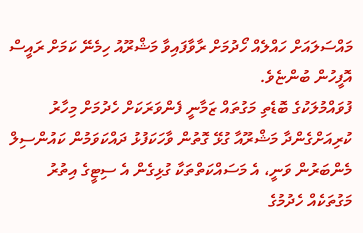މައްސަލައަށް ހައްލެއް ހޯދުމަށް ރާވާފައިވާ މަޝްރޫއު ހިމެނޭ ކަމަށް ރައީސް އޮފީހުން ބުންޏެވެ.
ފުވައްމުލަކުގެ ބޮޑެތި މަގުތައް ޒަމާނީ ފެންވަރަކަށް ހެދުމަށް މިހާރު ކުރިއަށްގެންދާ މަޝްރޫއާ ގުޅޭ ގޮތުން ވާހަކަފުޅު ދައްކަވަމުން ކައުންސިލް މެންބަރުން ވަނީ، އެ މަސައްކަތްތަކާ ގުޅިގެން އެ ސިޓީގެ އިތުރު މަގުތަކެއް ހެދުމުގެ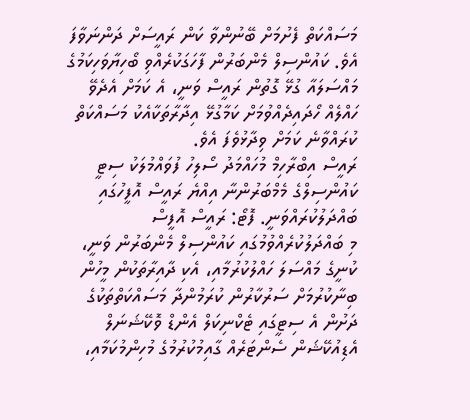މަސައްކަތް ފެށުމަށް ބޭނުންވާ ކަން ރައީސަށް ދަންނަވާފަ އެވެ. ކައުންސިލް މެންބަރުން ފާހަގަކުރެއްވި ބޯހިޔާވަހިކަމުގެ މައްސަލައާ ގުޅޭ ގޮތުން ރައީސް ވަނީ، އެ ކަމަށް އެދެވޭ ހައްލެއް ހޯދައިދެއްވުމަށް ކަމާގުޅޭ އިދާރާތަކާއެކު މަސައްކަތް ކުރައްވާނެ ކަމަށް ވިދާޅުވެފަ އެވެ.
ރައީސް އިބްރާހިމް މުހައްމަދު ސޯލިހު ފުވައްމުލަކު ސިޓީ ކައުންސިލްގެ މެމްބަރުންނާ އިއްޔެ ރައީސް އޮފީހުގައި ބައްދަލުކުރައްވަނީ. ފޮޓޯ: ރައީސް އޮފީސް
މި ބައްދަލުކުރެއްވުމުގައި ކައުންސިލް މެންބަރުން ވަނީ، ކުނީގެ މައްސަލަ ހައްލުކުރުމާއި، އެކި ދާއިރާތަކުން މީހުން ބިނާކުރުމަށް ސަރުކާރުން ކުރަމުންދާ މަސައްކަތްތަކުގެ ދަށުން އެ ސިޓީގައި ޓެކްނިކަލް އެންޑް ވޮކޭޝަނަލް އެޑިއުކޭޝަން ސެންޓަރެއް ގާއިމުކުރުމުގެ މުހިންމުކަމާއި،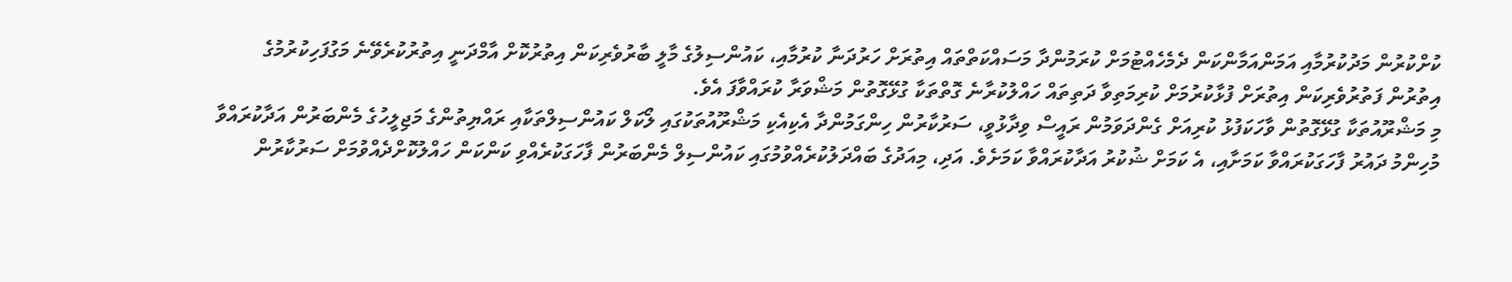ކުށްކުރުން މަދުކުރުމާއި އަމަންއަމާންކަން ދެމެހެއްޓުމަށް ކުރަމުންދާ މަސައްކަތްތައް އިތުރަށް ހަރުދަނާ ކުރުމާއި، ކައުންސިލުގެ މާލީ ބާރުވެރިކަން އިތުރުކޮށް އާމްދަނީ އިތުރުކުރެވޭނެ މަގުފަހިކުރުމުގެ އިތުރުން ފަތުރުވެރިކަން އިތުރަށް ފުޅާކުރުމަށް ކުރިމަތިވާ ދަތިތައް ހައްލުކުރާނެ ގޮތްތަކާ ގުޅޭގޮތުން މަޝްވަރާ ކުރައްވާފަ އެވެ.
މި މަޝްރޫއުތަކާ ގުޅޭގޮތުން ވާހަކަފުޅު ކުރިއަށް ގެންދަވަމުން ރައީސް ވިދާޅުވީ، ސަރުކާރުން ހިންގަމުންދާ އެކިއެކި މަޝްރޫއުތަކުގައި ލޯކަލް ކައުންސިލްތަކާއި ރައްޔިތުންގެ މަޖިލީހުގެ މެންބަރުން އަދާކުރައްވާ މުހިންމު ދައުރު ފާހަގަކުރައްވާ ކަމަށާއި، އެ ކަމަށް ޝުކުރު އަދާކުރައްވާ ކަމަށެވެ. އަދި، މިއަދުގެ ބައްދަލުކުރެއްވުމުގައި ކައުންސިލް މެންބަރުން ފާހަގަކުރެއްވި ކަންކަން ހައްލުކޮށްދެއްވުމަށް ސަރުކާރުން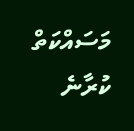މަސައްކަތް ކުރާނެ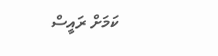ކަމަށް ރައީސް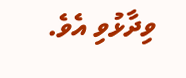ވިދާޅުވި އެވެ.